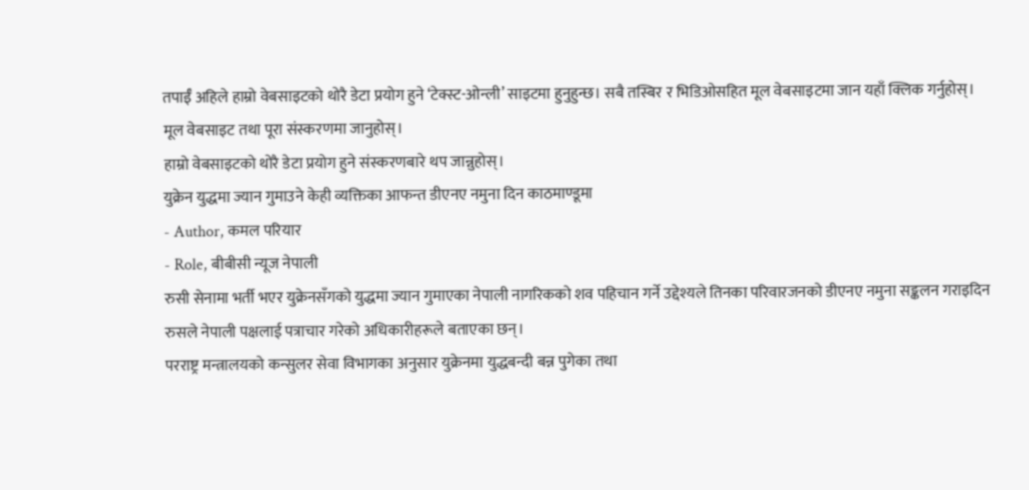तपाईँ अहिले हाम्रो वेबसाइटको थोरै डेटा प्रयोग हुने ‘टेक्स्ट-ओन्ली’ साइटमा हुनुहुन्छ। सबै तस्बिर र भिडिओसहित मूल वेबसाइटमा जान यहाँ क्लिक गर्नुहोस्।
मूल वेबसाइट तथा पूरा संस्करणमा जानुहोस्।
हाम्रो वेबसाइटको थोरै डेटा प्रयोग हुने संस्करणबारे थप जान्नुहोस्।
युक्रेन युद्धमा ज्यान गुमाउने केही व्यक्तिका आफन्त डीएनए नमुना दिन काठमाण्डूमा
- Author, कमल परियार
- Role, बीबीसी न्यूज नेपाली
रुसी सेनामा भर्ती भएर युक्रेनसँगको युद्धमा ज्यान गुमाएका नेपाली नागरिकको शव पहिचान गर्ने उद्देश्यले तिनका परिवारजनको डीएनए नमुना सङ्कलन गराइदिन रुसले नेपाली पक्षलाई पत्राचार गरेको अधिकारीहरूले बताएका छन्।
परराष्ट्र मन्त्रालयको कन्सुलर सेवा विभागका अनुसार युक्रेनमा युद्धबन्दी बन्न पुगेका तथा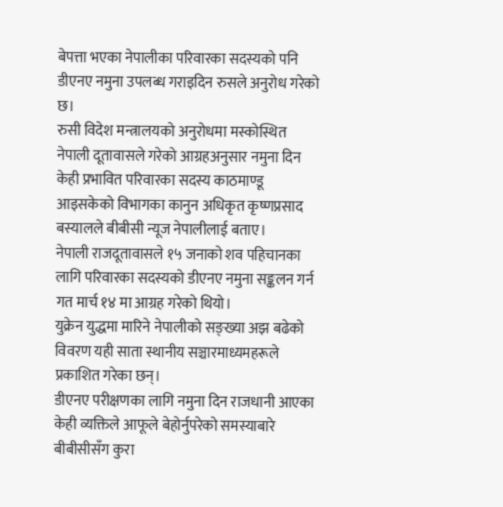बेपत्ता भएका नेपालीका परिवारका सदस्यको पनि डीएनए नमुना उपलब्ध गराइदिन रुसले अनुरोध गरेको छ।
रुसी विदेश मन्त्रालयको अनुरोधमा मस्कोस्थित नेपाली दूतावासले गरेको आग्रहअनुसार नमुना दिन केही प्रभावित परिवारका सदस्य काठमाण्डू आइसकेको विभागका कानुन अधिकृत कृष्णप्रसाद बस्यालले बीबीसी न्यूज नेपालीलाई बताए।
नेपाली राजदूतावासले १५ जनाको शव पहिचानका लागि परिवारका सदस्यको डीएनए नमुना सङ्कलन गर्न गत मार्च १४ मा आग्रह गरेको थियो।
युक्रेन युद्धमा मारिने नेपालीको सङ्ख्या अझ बढेको विवरण यही साता स्थानीय सञ्चारमाध्यमहरूले प्रकाशित गरेका छन्।
डीएनए परीक्षणका लागि नमुना दिन राजधानी आएका केही व्यक्तिले आफूले बेहोर्नुपरेको समस्याबारे बीबीसीसँग कुरा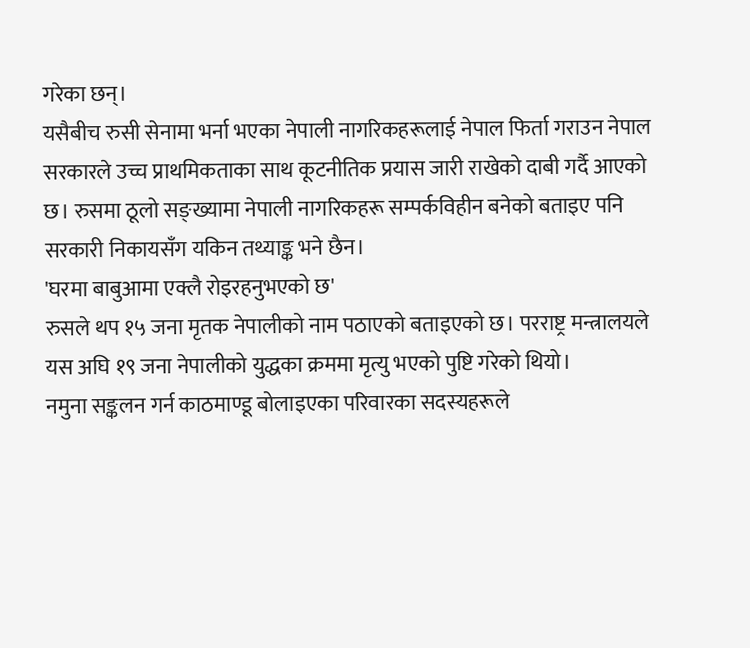गरेका छन्।
यसैबीच रुसी सेनामा भर्ना भएका नेपाली नागरिकहरूलाई नेपाल फिर्ता गराउन नेपाल सरकारले उच्च प्राथमिकताका साथ कूटनीतिक प्रयास जारी राखेको दाबी गर्दै आएको छ। रुसमा ठूलो सङ्ख्यामा नेपाली नागरिकहरू सम्पर्कविहीन बनेको बताइए पनि सरकारी निकायसँग यकिन तथ्याङ्क भने छैन।
'घरमा बाबुआमा एक्लै रोइरहनुभएको छ'
रुसले थप १५ जना मृतक नेपालीको नाम पठाएको बताइएको छ। परराष्ट्र मन्त्रालयले यस अघि १९ जना नेपालीको युद्धका क्रममा मृत्यु भएको पुष्टि गरेको थियो।
नमुना सङ्कलन गर्न काठमाण्डू बोलाइएका परिवारका सदस्यहरूले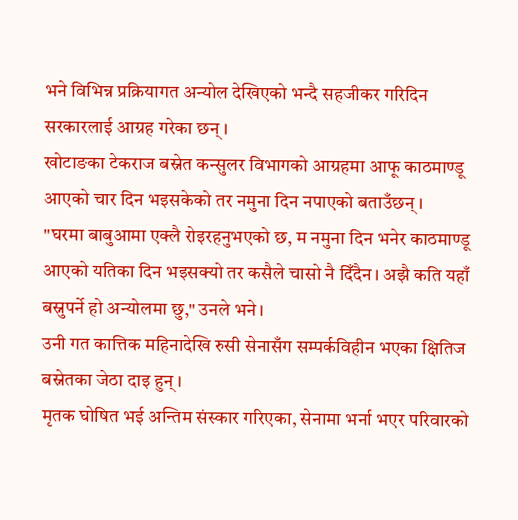भने विभिन्न प्रक्रियागत अन्योल देखिएको भन्दै सहजीकर गरिदिन सरकारलाई आग्रह गरेका छन्।
खोटाङका टेकराज बस्नेत कन्सुलर विभागको आग्रहमा आफू काठमाण्डू आएको चार दिन भइसकेको तर नमुना दिन नपाएको बताउँछन्।
"घरमा बाबुआमा एक्लै रोइरहनुभएको छ, म नमुना दिन भनेर काठमाण्डू आएको यतिका दिन भइसक्यो तर कसैले चासो नै दिँदैन। अझै कति यहाँ बस्नुपर्ने हो अन्योलमा छु," उनले भने।
उनी गत कात्तिक महिनादेखि रुसी सेनासँग सम्पर्कविहीन भएका क्षितिज बस्नेतका जेठा दाइ हुन्।
मृतक घोषित भई अन्तिम संस्कार गरिएका, सेनामा भर्ना भएर परिवारको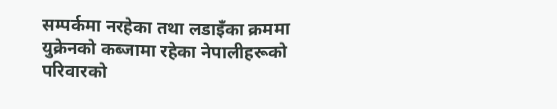सम्पर्कमा नरहेका तथा लडाइँका क्रममा युक्रेनको कब्जामा रहेका नेपालीहरूको परिवारको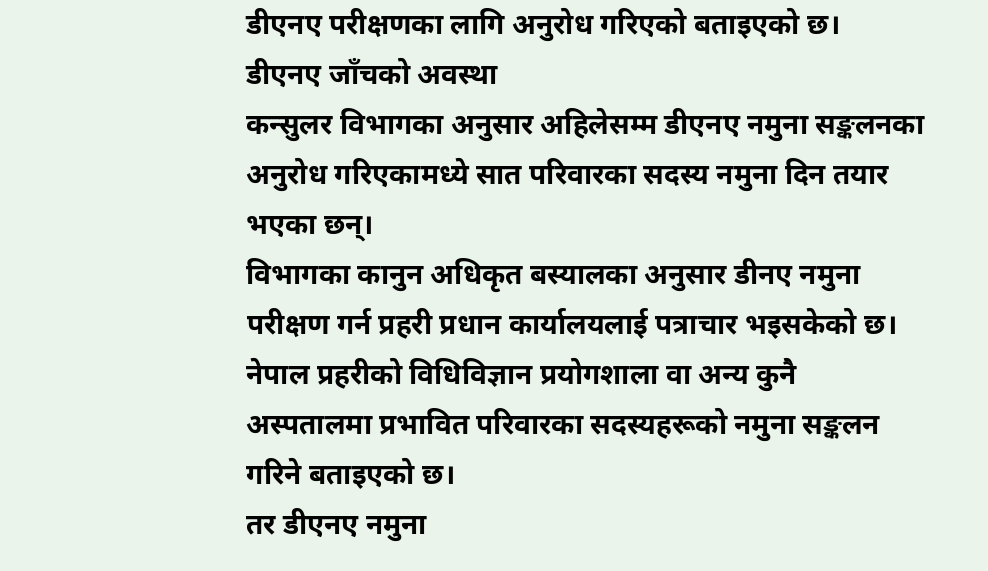डीएनए परीक्षणका लागि अनुरोध गरिएको बताइएको छ।
डीएनए जाँचको अवस्था
कन्सुलर विभागका अनुसार अहिलेसम्म डीएनए नमुना सङ्कलनका अनुरोध गरिएकामध्ये सात परिवारका सदस्य नमुना दिन तयार भएका छन्।
विभागका कानुन अधिकृत बस्यालका अनुसार डीनए नमुना परीक्षण गर्न प्रहरी प्रधान कार्यालयलाई पत्राचार भइसकेको छ।
नेपाल प्रहरीको विधिविज्ञान प्रयोगशाला वा अन्य कुनै अस्पतालमा प्रभावित परिवारका सदस्यहरूको नमुना सङ्कलन गरिने बताइएको छ।
तर डीएनए नमुना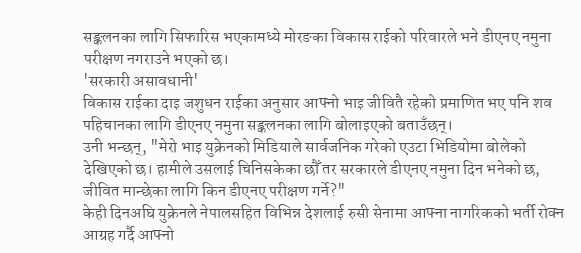सङ्कलनका लागि सिफारिस भएकामध्ये मोरङका विकास राईको परिवारले भने डीएनए नमुना परीक्षण नगराउने भएको छ।
'सरकारी असावधानी'
विकास राईका दाइ जशुधन राईका अनुसार आफ्नो भाइ जीवितै रहेको प्रमाणित भए पनि शव पहिचानका लागि डीएनए नमुना सङ्कलनका लागि बोलाइएको बताउँछन्।
उनी भन्छन्, "मेरो भाइ युक्रेनको मिडियाले सार्वजनिक गरेको एउटा भिडियोमा बोलेको देखिएको छ। हामीले उसलाई चिनिसकेका छौँ तर सरकारले डीएनए नमुना दिन भनेको छ, जीवित मान्छेका लागि किन डीएनए परीक्षण गर्ने?"
केही दिनअघि युक्रेनले नेपालसहित विभिन्न देशलाई रुसी सेनामा आफ्ना नागरिकको भर्ती रोक्न आग्रह गर्दै आफ्नो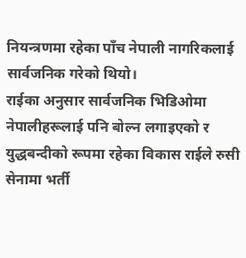नियन्त्रणमा रहेका पाँच नेपाली नागरिकलाई सार्वजनिक गरेको थियो।
राईका अनुसार सार्वजनिक भिडिओमा नेपालीहरूलाई पनि बोल्न लगाइएको र युद्धबन्दीको रूपमा रहेका विकास राईले रुसी सेनामा भर्ती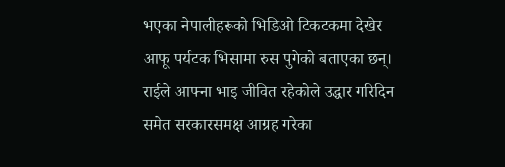भएका नेपालीहरूको भिडिओ टिकटकमा देखेर आफू पर्यटक भिसामा रुस पुगेको बताएका छन्।
राईले आफ्ना भाइ जीवित रहेकोले उद्धार गरिदिन समेत सरकारसमक्ष आग्रह गरेका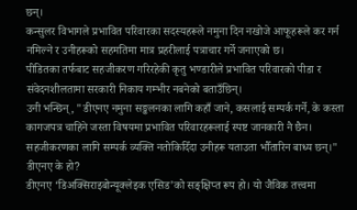छन्।
कन्सुलर विभागले प्रभावित परिवारका सदस्यहरूले नमुना दिन नखोजे आफूहरूले कर गर्न नमिल्ने र उनीहरूको सहमतिमा मात्र प्रहरीलाई पत्राचार गर्ने जनाएको छ।
पीडितका तर्फबाट सहजीकरण गरिरहेकी कृतु भण्डारीले प्रभावित परिवारको पीडा र संवेदनशीलतामा सरकारी निकाय गम्भीर नबनेको बताउँछिन्।
उनी भन्छिन्, "डीएनए नमुना सङ्कलनका लागि कहाँ जाने, कसलाई सम्पर्क गर्ने, के कस्ता कागजपत्र चाहिने जस्ता विषयमा प्रभावित परिवारहरूलाई स्पष्ट जानकारी नै छैन। सहजीकरणका लागि सम्पर्क व्यक्ति नतोकिदिँदा उनीहरू यताउता भौँतारिन बाध्य छन्।"
डीएनए के हो?
डीएनए ‘डिअक्सिराइबोन्यूक्लेइक एसिड’को सङ्क्षिप्त रूप हो। यो जैविक तत्त्वमा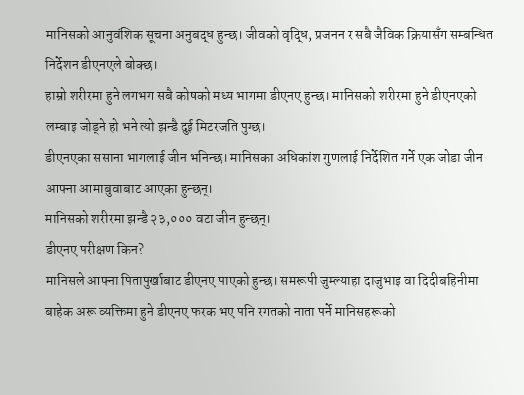मानिसको आनुवंशिक सूचना अनुबद्ध हुन्छ। जीवको वृद्धि, प्रजनन र सबै जैविक क्रियासँग सम्बन्धित निर्देशन डीएनएले बोक्छ।
हाम्रो शरीरमा हुने लगभग सबै कोषको मध्य भागमा डीएनए हुन्छ। मानिसको शरीरमा हुने डीएनएको लम्बाइ जोड्ने हो भने त्यो झन्डै दुई मिटरजति पुग्छ।
डीएनएका ससाना भागलाई जीन भनिन्छ। मानिसका अधिकांश गुणलाई निर्देशित गर्ने एक जोडा जीन आफ्ना आमाबुवाबाट आएका हुन्छन्।
मानिसको शरीरमा झन्डै २३,००० वटा जीन हुन्छन्।
डीएनए परीक्षण किन?
मानिसले आफ्ना पितापुर्खाबाट डीएनए पाएको हुन्छ। समरूपी जुम्ल्याहा दाजुभाइ वा दिदीबहिनीमा बाहेक अरू व्यक्तिमा हुने डीएनए फरक भए पनि रगतको नाता पर्ने मानिसहरूको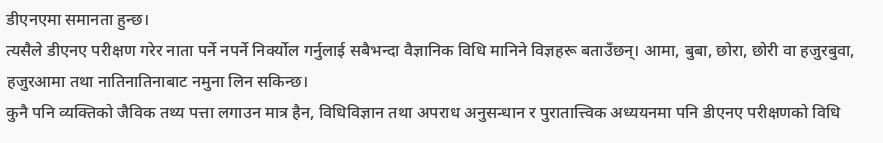डीएनएमा समानता हुन्छ।
त्यसैले डीएनए परीक्षण गरेर नाता पर्ने नपर्ने निर्क्योल गर्नुलाई सबैभन्दा वैज्ञानिक विधि मानिने विज्ञहरू बताउँछन्। आमा, बुबा, छोरा, छोरी वा हजुरबुवा, हजुरआमा तथा नातिनातिनाबाट नमुना लिन सकिन्छ।
कुनै पनि व्यक्तिको जैविक तथ्य पत्ता लगाउन मात्र हैन, विधिविज्ञान तथा अपराध अनुसन्धान र पुरातात्त्विक अध्ययनमा पनि डीएनए परीक्षणको विधि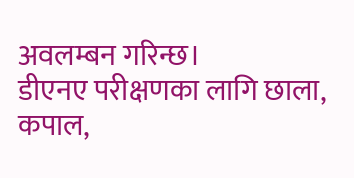अवलम्बन गरिन्छ।
डीएनए परीक्षणका लागि छाला, कपाल,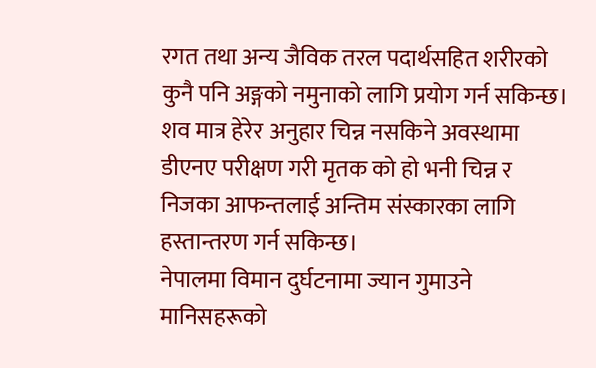रगत तथा अन्य जैविक तरल पदार्थसहित शरीरको कुनै पनि अङ्गको नमुनाको लागि प्रयोग गर्न सकिन्छ।
शव मात्र हेरेर अनुहार चिन्न नसकिने अवस्थामा डीएनए परीक्षण गरी मृतक को हो भनी चिन्न र निजका आफन्तलाई अन्तिम संस्कारका लागि हस्तान्तरण गर्न सकिन्छ।
नेपालमा विमान दुर्घटनामा ज्यान गुमाउने मानिसहरूको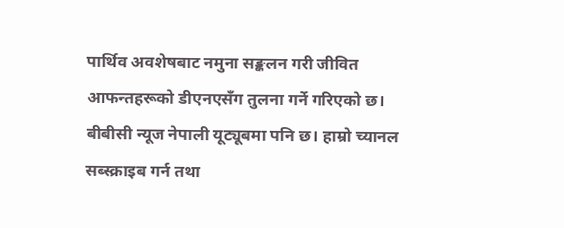पार्थिव अवशेषबाट नमुना सङ्कलन गरी जीवित आफन्तहरूको डीएनएसँग तुलना गर्ने गरिएको छ।
बीबीसी न्यूज नेपाली यूट्यूबमा पनि छ। हाम्रो च्यानल सब्स्क्राइब गर्न तथा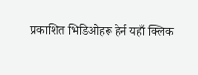प्रकाशित भिडिओहरू हेर्न यहाँ क्लिक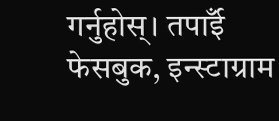गर्नुहोस्। तपाईँ फेसबुक, इन्स्टाग्राम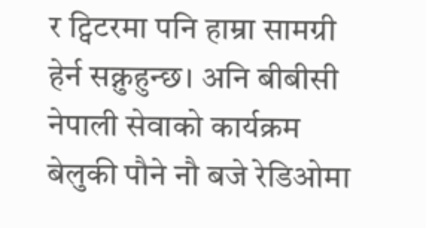र ट्विटरमा पनि हाम्रा सामग्री हेर्न सक्नुहुन्छ। अनि बीबीसी नेपाली सेवाको कार्यक्रम बेलुकी पौने नौ बजे रेडिओमा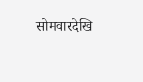सोमवारदेखि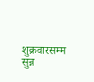शुक्रवारसम्म सुन्न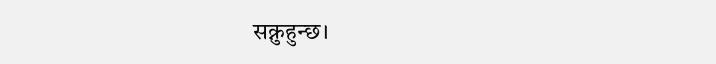सक्नुहुन्छ।